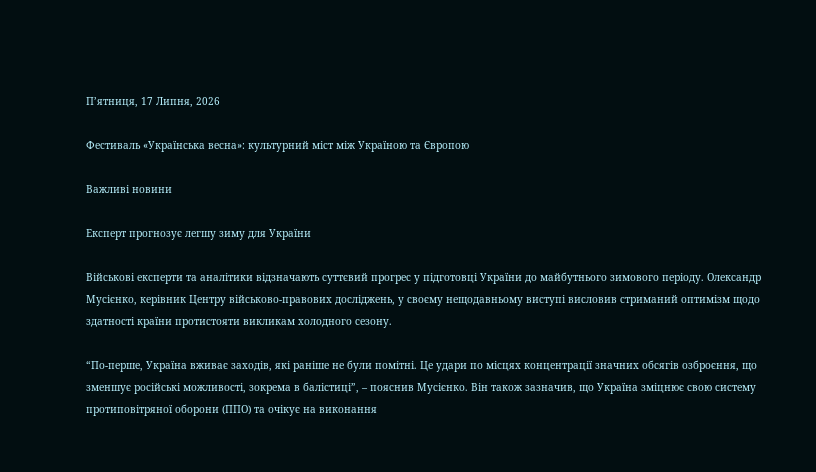П’ятниця, 17 Липня, 2026

Фестиваль «Українська весна»: культурний міст між Україною та Європою

Важливі новини

Експерт прогнозує легшу зиму для України

Військові експерти та аналітики відзначають суттєвий прогрес у підготовці України до майбутнього зимового періоду. Олександр Мусієнко, керівник Центру військово-правових досліджень, у своєму нещодавньому виступі висловив стриманий оптимізм щодо здатності країни протистояти викликам холодного сезону.

“По-перше, Україна вживає заходів, які раніше не були помітні. Це удари по місцях концентрації значних обсягів озброєння, що зменшує російські можливості, зокрема в балістиці”, – пояснив Мусієнко. Він також зазначив, що Україна зміцнює свою систему протиповітряної оборони (ППО) та очікує на виконання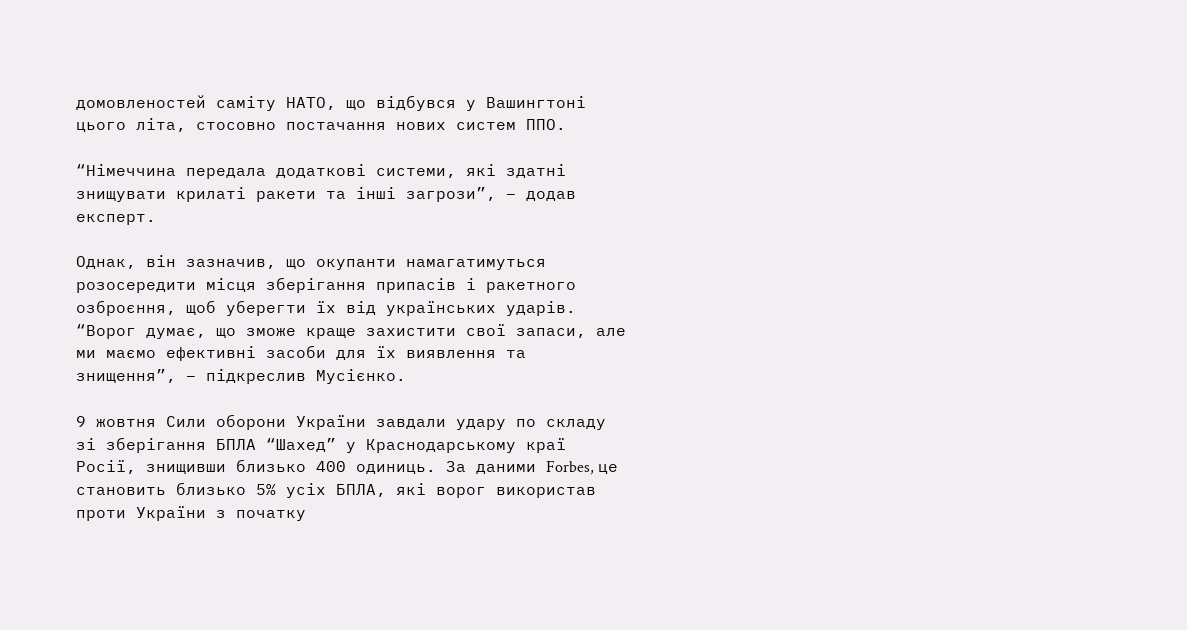домовленостей саміту НАТО, що відбувся у Вашингтоні цього літа, стосовно постачання нових систем ППО.

“Німеччина передала додаткові системи, які здатні знищувати крилаті ракети та інші загрози”, – додав експерт.

Однак, він зазначив, що окупанти намагатимуться розосередити місця зберігання припасів і ракетного озброєння, щоб уберегти їх від українських ударів. “Ворог думає, що зможе краще захистити свої запаси, але ми маємо ефективні засоби для їх виявлення та знищення”, – підкреслив Мусієнко.

9 жовтня Сили оборони України завдали удару по складу зі зберігання БПЛА “Шахед” у Краснодарському краї Росії, знищивши близько 400 одиниць. За даними Forbes, це становить близько 5% усіх БПЛА, які ворог використав проти України з початку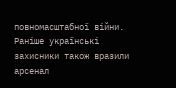повномасштабної війни. Раніше українські захисники також вразили арсенал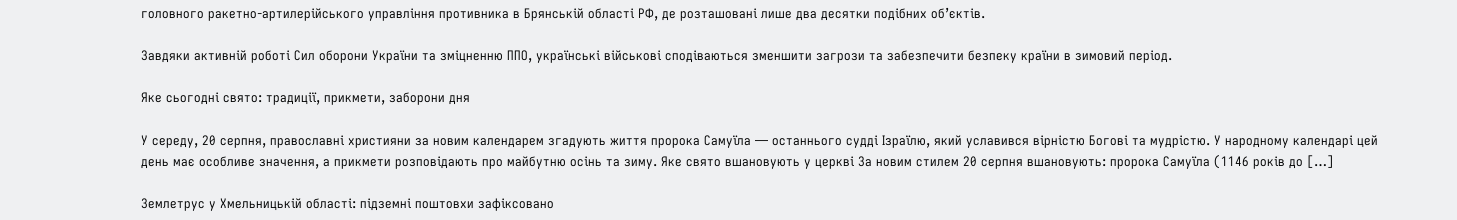головного ракетно-артилерійського управління противника в Брянській області РФ, де розташовані лише два десятки подібних об’єктів.

Завдяки активній роботі Сил оборони України та зміцненню ППО, українські військові сподіваються зменшити загрози та забезпечити безпеку країни в зимовий період.

Яке сьогодні свято: традиції, прикмети, заборони дня

У середу, 20 серпня, православні християни за новим календарем згадують життя пророка Самуїла — останнього судді Ізраїлю, який уславився вірністю Богові та мудрістю. У народному календарі цей день має особливе значення, а прикмети розповідають про майбутню осінь та зиму. Яке свято вшановують у церкві За новим стилем 20 серпня вшановують: пророка Самуїла (1146 років до […]

Землетрус у Хмельницькій області: підземні поштовхи зафіксовано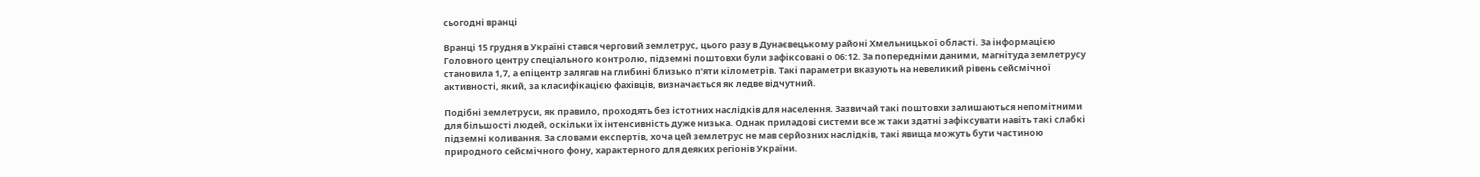сьогодні вранці

Вранці 15 грудня в Україні стався черговий землетрус, цього разу в Дунаєвецькому районі Хмельницької області. За інформацією Головного центру спеціального контролю, підземні поштовхи були зафіксовані о 06:12. За попередніми даними, магнітуда землетрусу становила 1,7, а епіцентр залягав на глибині близько п’яти кілометрів. Такі параметри вказують на невеликий рівень сейсмічної активності, який, за класифікацією фахівців, визначається як ледве відчутний.

Подібні землетруси, як правило, проходять без істотних наслідків для населення. Зазвичай такі поштовхи залишаються непомітними для більшості людей, оскільки їх інтенсивність дуже низька. Однак приладові системи все ж таки здатні зафіксувати навіть такі слабкі підземні коливання. За словами експертів, хоча цей землетрус не мав серйозних наслідків, такі явища можуть бути частиною природного сейсмічного фону, характерного для деяких регіонів України.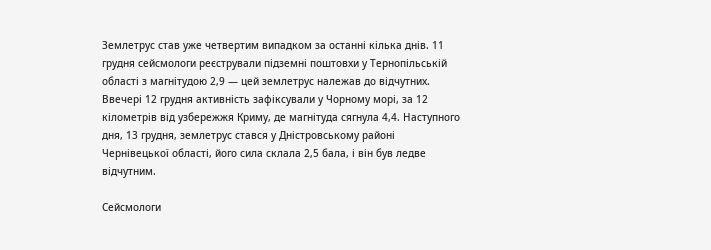Землетрус став уже четвертим випадком за останні кілька днів. 11 грудня сейсмологи реєстрували підземні поштовхи у Тернопільській області з магнітудою 2,9 — цей землетрус належав до відчутних. Ввечері 12 грудня активність зафіксували у Чорному морі, за 12 кілометрів від узбережжя Криму, де магнітуда сягнула 4,4. Наступного дня, 13 грудня, землетрус стався у Дністровському районі Чернівецької області, його сила склала 2,5 бала, і він був ледве відчутним.

Сейсмологи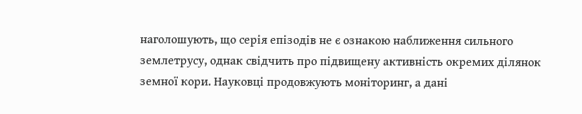наголошують, що серія епізодів не є ознакою наближення сильного землетрусу, однак свідчить про підвищену активність окремих ділянок земної кори. Науковці продовжують моніторинг, а дані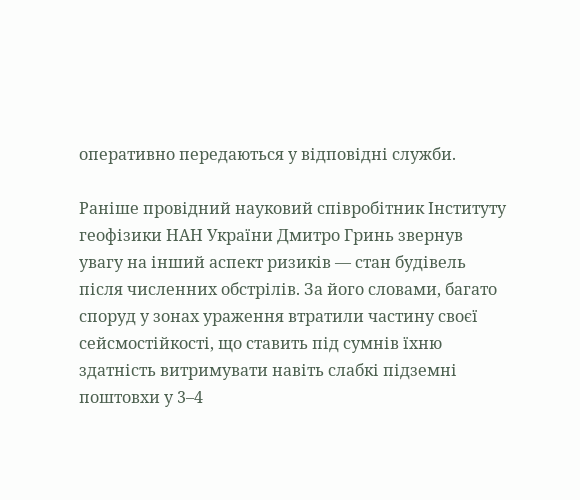оперативно передаються у відповідні служби.

Раніше провідний науковий співробітник Інституту геофізики НАН України Дмитро Гринь звернув увагу на інший аспект ризиків — стан будівель після численних обстрілів. За його словами, багато споруд у зонах ураження втратили частину своєї сейсмостійкості, що ставить під сумнів їхню здатність витримувати навіть слабкі підземні поштовхи у 3–4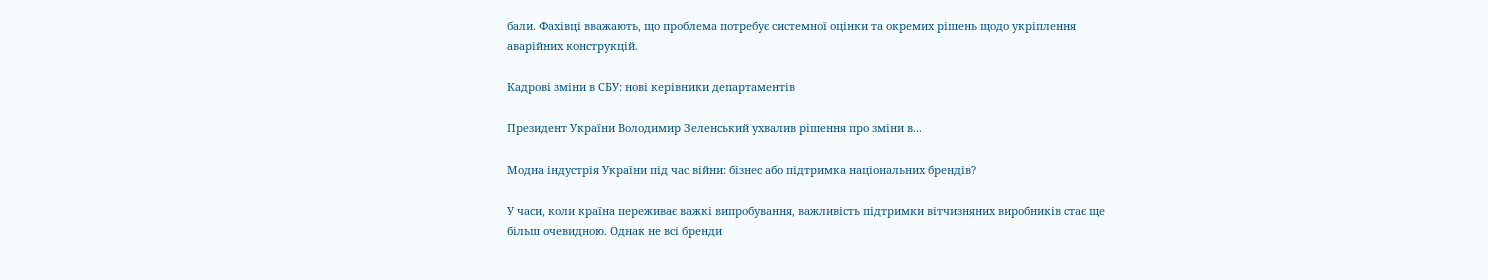бали. Фахівці вважають, що проблема потребує системної оцінки та окремих рішень щодо укріплення аварійних конструкцій.

Кадрові зміни в СБУ: нові керівники департаментів

Президент України Володимир Зеленський ухвалив рішення про зміни в...

Модна індустрія України під час війни: бізнес або підтримка національних брендів?

У часи, коли країна переживає важкі випробування, важливість підтримки вітчизняних виробників стає ще більш очевидною. Однак не всі бренди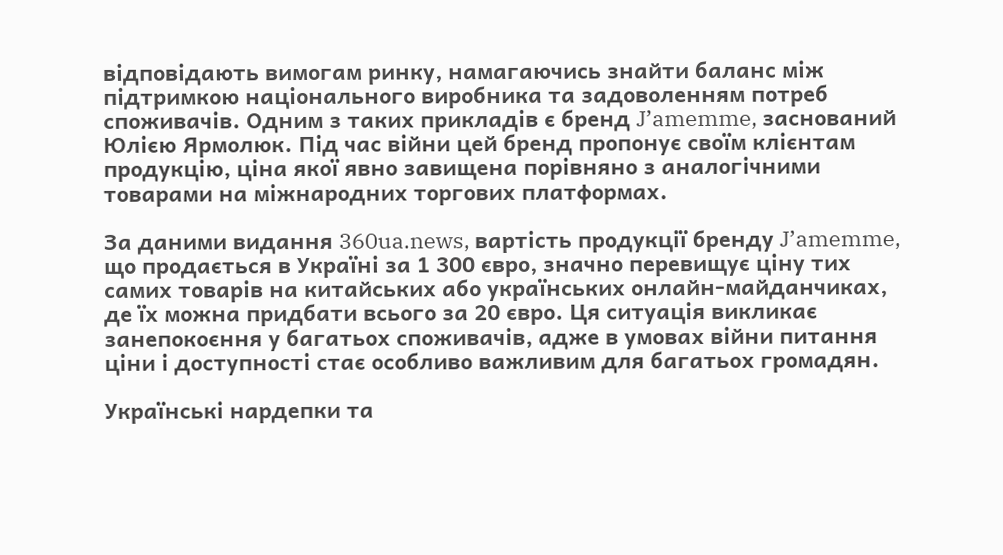відповідають вимогам ринку, намагаючись знайти баланс між підтримкою національного виробника та задоволенням потреб споживачів. Одним з таких прикладів є бренд J’amemme, заснований Юлією Ярмолюк. Під час війни цей бренд пропонує своїм клієнтам продукцію, ціна якої явно завищена порівняно з аналогічними товарами на міжнародних торгових платформах.

За даними видання 360ua.news, вартість продукції бренду J’amemme, що продається в Україні за 1 300 євро, значно перевищує ціну тих самих товарів на китайських або українських онлайн-майданчиках, де їх можна придбати всього за 20 євро. Ця ситуація викликає занепокоєння у багатьох споживачів, адже в умовах війни питання ціни і доступності стає особливо важливим для багатьох громадян.

Українські нардепки та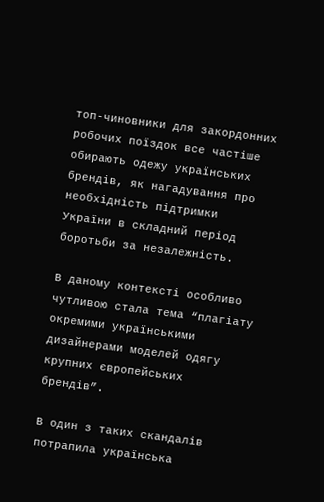топ-чиновники для закордонних робочих поїздок все частіше обирають одежу українських брендів, як нагадування про необхідність підтримки України в складний період боротьби за незалежність.

В даному контексті особливо чутливою стала тема “плагіату окремими українськими дизайнерами моделей одягу крупних європейських брендів”.

В один з таких скандалів потрапила українська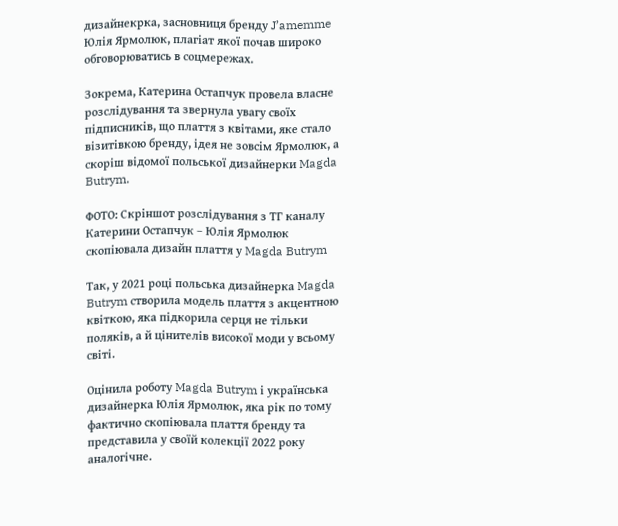дизайнекрка, засновниця бренду J’amemme Юлія Ярмолюк, плагіат якої почав широко обговорюватись в соцмережах.

Зокрема, Катерина Остапчук провела власне розслідування та звернула увагу своїх підписників, що плаття з квітами, яке стало візитівкою бренду, ідея не зовсім Ярмолюк, а скоріш відомої польської дизайнерки Magda Butrym.

ФОТО: Скріншот розслідування з ТГ каналу Катерини Остапчук – Юлія Ярмолюк скопіювала дизайн плаття у Magda Butrym

Так, у 2021 році польська дизайнерка Magda Butrym створила модель плаття з акцентною квіткою, яка підкорила серця не тільки поляків, а й цінителів високої моди у всьому світі.

Оцінила роботу Magda Butrym і українська дизайнерка Юлія Ярмолюк, яка рік по тому фактично скопіювала плаття бренду та представила у своїй колекції 2022 року аналогічне.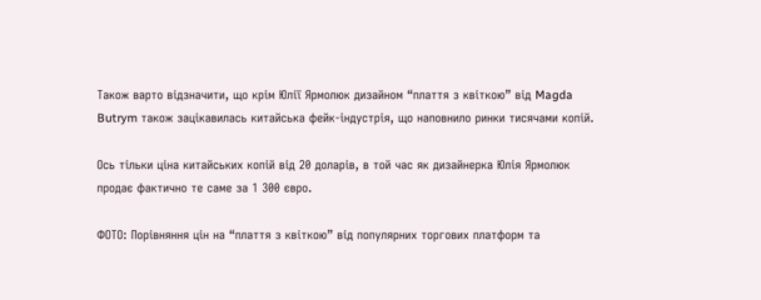Також варто відзначити, що крім Юлії Ярмолюк дизайном “плаття з квіткою” від Magda Butrym також зацікавилась китайська фейк-індустрія, що наповнило ринки тисячами копій.

Ось тільки ціна китайських копій від 20 доларів, в той час як дизайнерка Юлія Ярмолюк продає фактично те саме за 1 300 євро.

ФОТО: Порівняння цін на “плаття з квіткою” від популярних торгових платформ та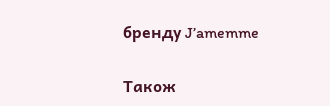бренду J’amemme

Також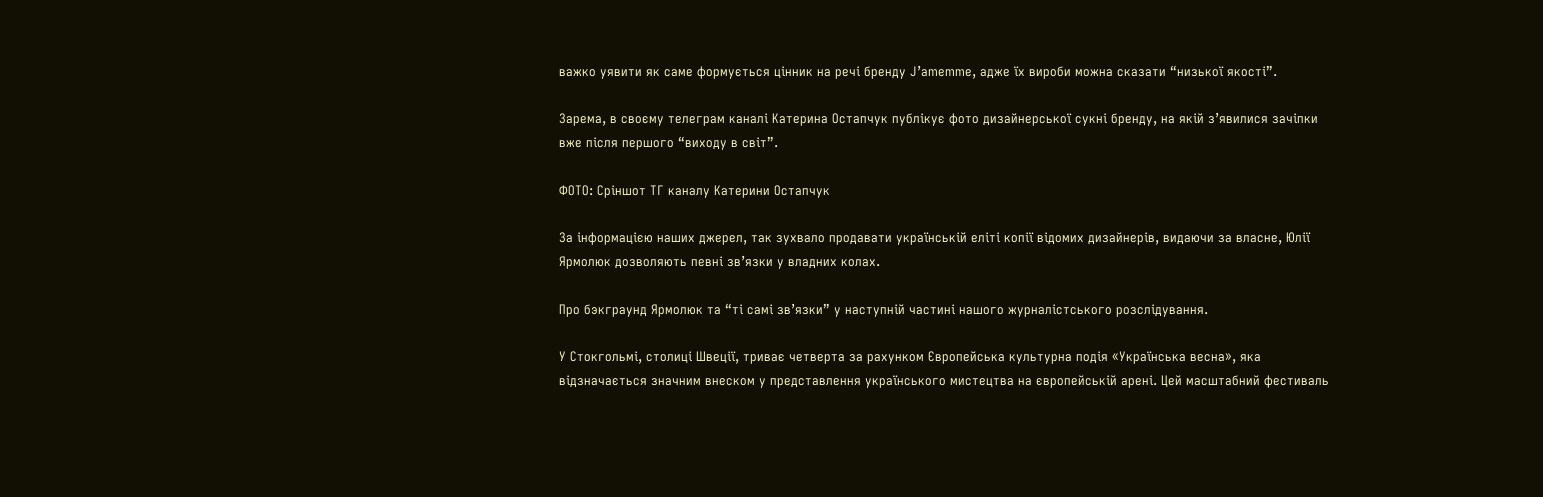важко уявити як саме формується цінник на речі бренду J’amemme, адже їх вироби можна сказати “низької якості”.

Зарема, в своєму телеграм каналі Катерина Остапчук публікує фото дизайнерської сукні бренду, на якій з’явилися зачіпки вже після першого “виходу в світ”.

ФОТО: Сріншот ТГ каналу Катерини Остапчук

За інформацією наших джерел, так зухвало продавати українській еліті копії відомих дизайнерів, видаючи за власне, Юлії Ярмолюк дозволяють певні зв’язки у владних колах.

Про бэкграунд Ярмолюк та “ті самі зв’язки” у наступній частині нашого журналістського розслідування.

У Стокгольмі, столиці Швеції, триває четверта за рахунком Європейська культурна подія «Українська весна», яка відзначається значним внеском у представлення українського мистецтва на європейській арені. Цей масштабний фестиваль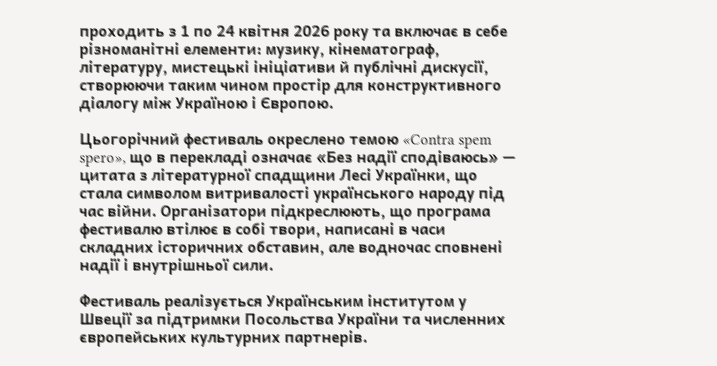проходить з 1 по 24 квітня 2026 року та включає в себе різноманітні елементи: музику, кінематограф, літературу, мистецькі ініціативи й публічні дискусії, створюючи таким чином простір для конструктивного діалогу між Україною і Європою.

Цьогорічний фестиваль окреслено темою «Contra spem spero», що в перекладі означає «Без надії сподіваюсь» — цитата з літературної спадщини Лесі Українки, що стала символом витривалості українського народу під час війни. Організатори підкреслюють, що програма фестивалю втілює в собі твори, написані в часи складних історичних обставин, але водночас сповнені надії і внутрішньої сили.

Фестиваль реалізується Українським інститутом у Швеції за підтримки Посольства України та численних європейських культурних партнерів.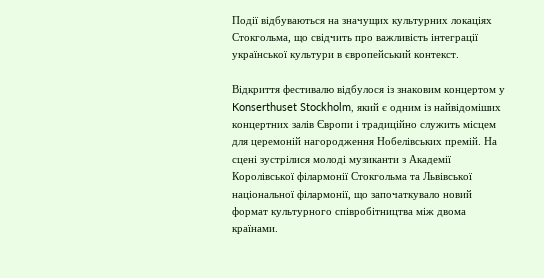Події відбуваються на значущих культурних локаціях Стокгольма, що свідчить про важливість інтеграції української культури в європейський контекст.

Відкриття фестивалю відбулося із знаковим концертом у Konserthuset Stockholm, який є одним із найвідоміших концертних залів Європи і традиційно служить місцем для церемоній нагородження Нобелівських премій. На сцені зустрілися молоді музиканти з Академії Королівської філармонії Стокгольма та Львівської національної філармонії, що започаткувало новий формат культурного співробітництва між двома країнами.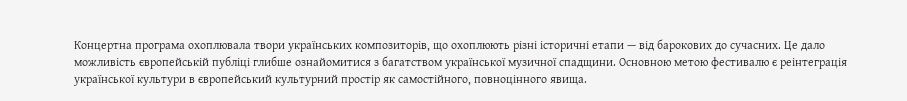Концертна програма охоплювала твори українських композиторів, що охоплюють різні історичні етапи — від барокових до сучасних. Це дало можливість європейській публіці глибше ознайомитися з багатством української музичної спадщини. Основною метою фестивалю є реінтеграція української культури в європейський культурний простір як самостійного, повноцінного явища.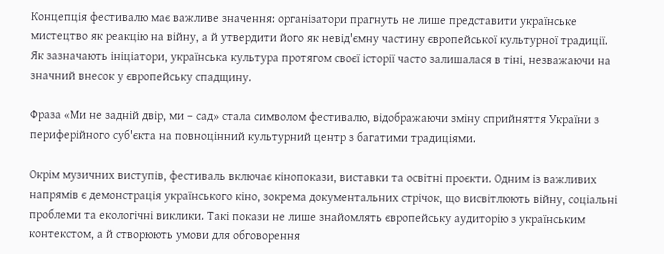Концепція фестивалю має важливе значення: організатори прагнуть не лише представити українське мистецтво як реакцію на війну, а й утвердити його як невід'ємну частину європейської культурної традиції. Як зазначають ініціатори, українська культура протягом своєї історії часто залишалася в тіні, незважаючи на значний внесок у європейську спадщину.

Фраза «Ми не задній двір, ми – сад» стала символом фестивалю, відображаючи зміну сприйняття України з периферійного суб'єкта на повноцінний культурний центр з багатими традиціями.

Окрім музичних виступів, фестиваль включає кінопокази, виставки та освітні проєкти. Одним із важливих напрямів є демонстрація українського кіно, зокрема документальних стрічок, що висвітлюють війну, соціальні проблеми та екологічні виклики. Такі покази не лише знайомлять європейську аудиторію з українським контекстом, а й створюють умови для обговорення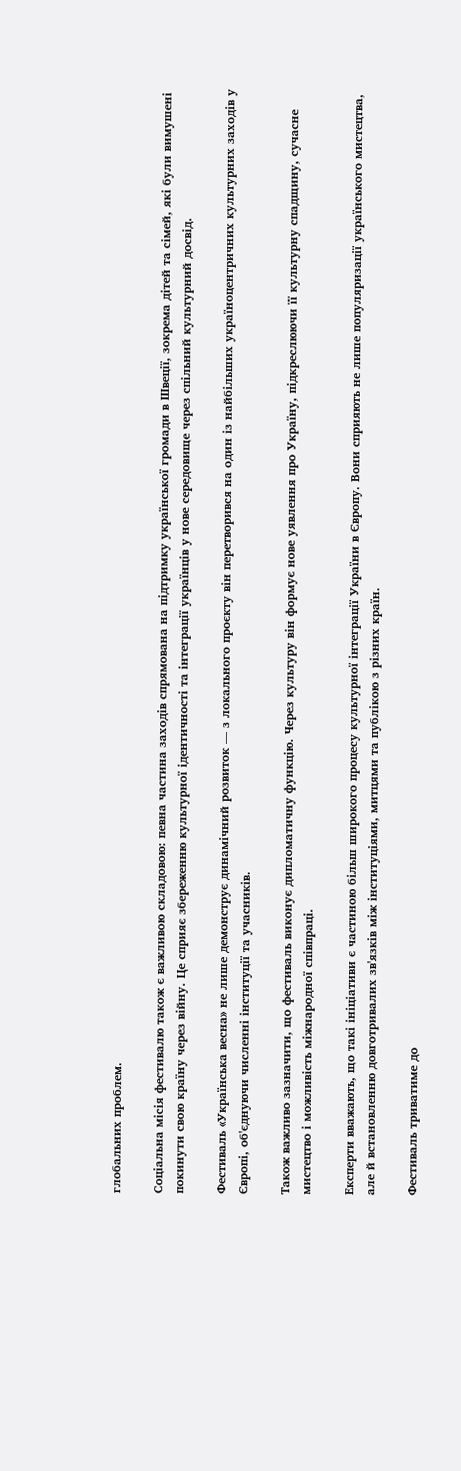глобальних проблем.

Соціальна місія фестивалю також є важливою складовою: певна частина заходів спрямована на підтримку української громади в Швеції, зокрема дітей та сімей, які були вимушені покинути свою країну через війну. Це сприяє збереженню культурної ідентичності та інтеграції українців у нове середовище через спільний культурний досвід.

Фестиваль «Українська весна» не лише демонструє динамічний розвиток — з локального проєкту він перетворився на один із найбільших україноцентричних культурних заходів у Європі, об'єднуючи численні інституції та учасників.

Також важливо зазначити, що фестиваль виконує дипломатичну функцію. Через культуру він формує нове уявлення про Україну, підкреслюючи її культурну спадщину, сучасне мистецтво і можливість міжнародної співпраці.

Експерти вважають, що такі ініціативи є частиною більш широкого процесу культурної інтеграції України в Європу. Вони сприяють не лише популяризації українського мистецтва, але й встановленню довготривалих зв'язків між інституціями, митцями та публікою з різних країн.

Фестиваль триватиме до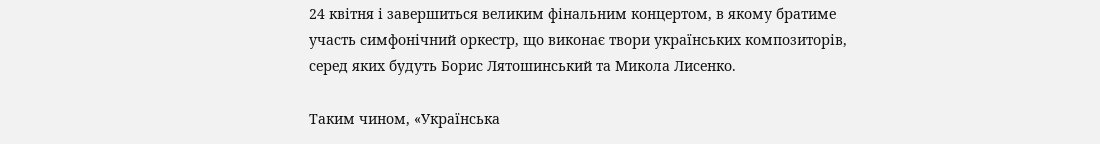24 квітня і завершиться великим фінальним концертом, в якому братиме участь симфонічний оркестр, що виконає твори українських композиторів, серед яких будуть Борис Лятошинський та Микола Лисенко.

Таким чином, «Українська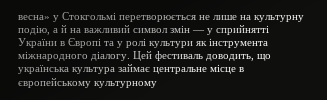весна» у Стокгольмі перетворюється не лише на культурну подію, а й на важливий символ змін — у сприйнятті України в Європі та у ролі культури як інструмента міжнародного діалогу. Цей фестиваль доводить, що українська культура займає центральне місце в європейському культурному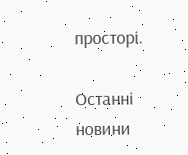просторі.

Останні новини